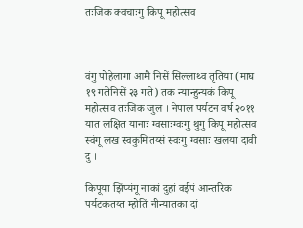तःजिक क्वचाःगु किपू महोत्सव



वंगु पोहेलागा आमै निसें सिल्लाथ्व तृतिया (माघ १९ गतेनिसें २३ गते) तक न्यान्हुन्यकं किपू महोत्सव तःजिक जुल । नेपाल पर्यटन वर्ष २०११ यात लक्षित यानाः ग्वसाःग्वःगु थुगु किपू महोत्सव स्वंगू लख स्वकुमितय्सं स्वःगु ग्वसाः खलया दावी दु ।

किपूया झिंप्यंगू नाकां दुहां वईपं आन्तरिक पर्यटकतय्त म्होतिं नीन्यातका दां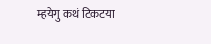म्हयेगु कथं टिकटया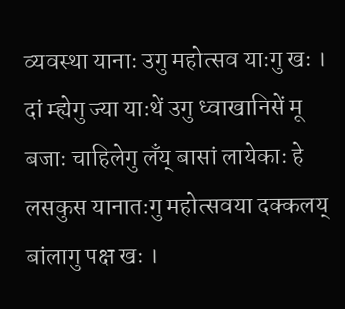व्यवस्था यानाः उगु महोत्सव याःगु खः । दां म्ह्येगु ज्या याःथें उगु ध्वाखानिसें मू बजाः चाहिलेगु लँय् बासां लायेकाः हे लसकुस यानातःगु महोत्सवया दक्कलय् बांलागु पक्ष खः ।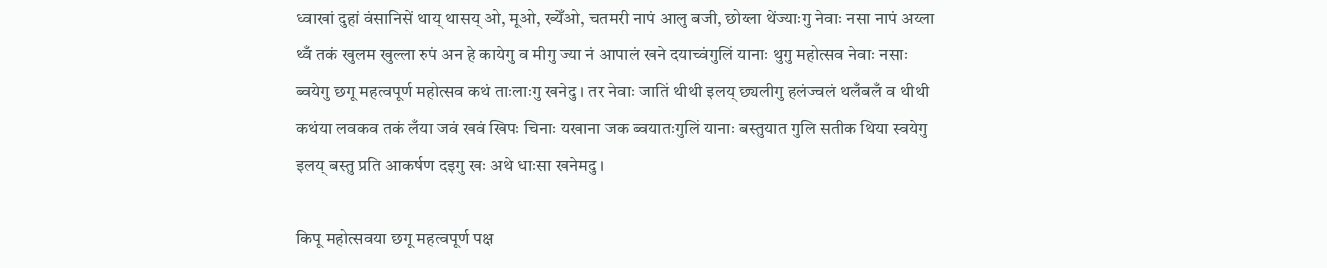ध्वाखां दुहां वंसानिसें थाय् थासय् ओ, मूओ, ख्येँओ, चतमरी नापं आलु बजी, छोय्ला थेंज्याःगु नेवाः नसा नापं अय्ला थ्वँ तकं खुलम खुल्ला रुपं अन हे कायेगु व मीगु ज्या नं आपालं खने दयाच्वंगुलिं यानाः थुगु महोत्सव नेवाः नसाः ब्वयेगु छगू महत्वपूर्ण महोत्सव कथं ताःलाःगु खनेदु । तर नेवाः जातिं थीथी इलय् छ्यलीगु हलंज्वलं थलँबलँ व थीथी कथंया लवकव तकं लँया जवं खवं खिपः चिनाः यखाना जक ब्वयातःगुलिं यानाः बस्तुयात गुलि सतीक थिया स्वयेगु इलय् बस्तु प्रति आकर्षण दइगु खः अथे धाःसा खनेमदु ।

किपू महोत्सवया छगू महत्वपूर्ण पक्ष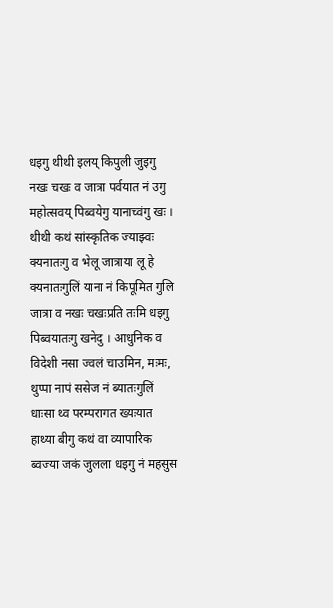धइगु थीथी इलय् किपुली जुइगु नखः चखः व जात्रा पर्वयात नं उगु महोत्सवय् पिब्वयेगु यानाच्वंगु खः । थीथी कथं सांस्कृतिक ज्याझ्वः क्यनातःगु व भेलू जात्राया लू हे क्यनातःगुलिं याना नं किपूमित गुलि जात्रा व नखः चखःप्रति तःमि धइगु पिब्वयातःगु खनेदु । आधुनिक व विदेशी नसा ज्वलं चाउमिन, मःमः, थुप्पा नापं ससेज नं ब्यातःगुलिं धाःसा थ्व परम्परागत ख्यःयात हाथ्या बीगु कथं वा व्यापारिक ब्वज्या जकं जुलला धइगु नं महसुस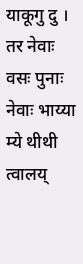याकूगु दु । तर नेवाः वसः पुनाः नेवाः भाय्या म्ये थीथी त्वालय्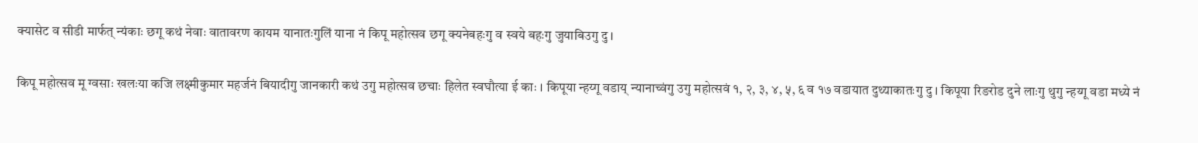क्यासेट व सीडी मार्फत् न्यंकाः छगू कथं नेवाः वातावरण कायम यानातःगुलिं याना नं किपू महोत्सव छगू क्यनेबहःगु व स्वये बहःगु जुयाबिउगु दु ।

किपू महोत्सव मू ग्वसाः खलःया कजि लक्ष्मीकुमार महर्जनं बियादीगु जानकारी कथं उगु महोत्सव छचाः हिलेत स्वघौत्या ई काः । किपूया न्हय्गू वडाय् न्यानाच्वंगु उगु महोत्सवं १, २, ३, ४, ५, ६ व १७ वडायात दुथ्याकातःगु दु । किपूया रिङरोड दुने लाःगु थुगु न्हय्गू वडा मध्ये नं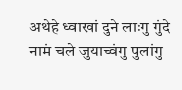अथेहे ध्वाखां दुने लाःगु गुंदे नामं चले जुयाच्वंगु पुलांगु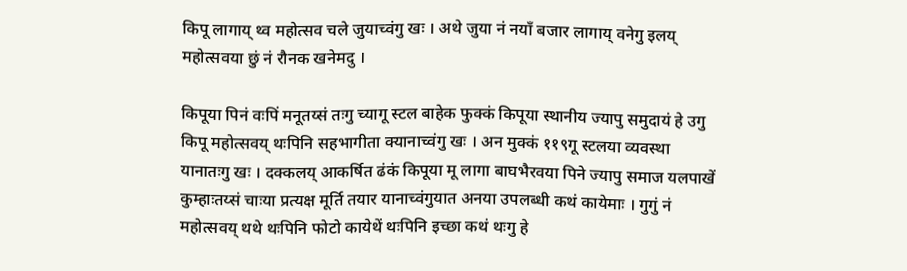किपू लागाय् थ्व महोत्सव चले जुयाच्वंगु खः । अथे जुया नं नयाँ बजार लागाय् वनेगु इलय् महोत्सवया छुं नं रौनक खनेमदु ।

किपूया पिनं वःपिं मनूतय्सं तःगु च्यागू स्टल बाहेक फुक्कं किपूया स्थानीय ज्यापु समुदायं हे उगु किपू महोत्सवय् थःपिनि सहभागीता क्यानाच्वंगु खः । अन मुक्कं ११९गू स्टलया व्यवस्था यानातःगु खः । दक्कलय् आकर्षित ढंकं किपूया मू लागा बाघभैरवया पिने ज्यापु समाज यलपाखें कुम्हाःतय्सं चाःया प्रत्यक्ष मूर्ति तयार यानाच्वंगुयात अनया उपलब्धी कथं कायेमाः । गुगुं नं महोत्सवय् थथे थःपिनि फोटो कायेथें थःपिनि इच्छा कथं थःगु हे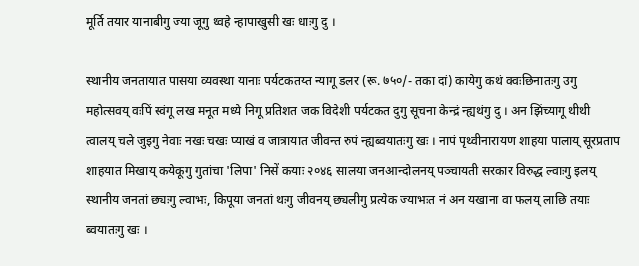मूर्ति तयार यानाबीगु ज्या जूगु थ्वहे न्हापाखुसी खः धाःगु दु ।

स्थानीय जनतायात पासया व्यवस्था यानाः पर्यटकतय्त न्यागू डलर (रू. ७५०/- तका दां) कायेगु कथं क्वःछिनातःगु उगु महोत्सवय् वःपिं स्वंगू लख मनूत मध्ये निगू प्रतिशत जक विदेशी पर्यटकत दुगु सूचना केन्द्रं न्ह्यथंगु दु । अन झिंच्यागू थीथी त्वालय् चले जुइगु नेवाः नखः चखः प्याखं व जात्रायात जीवन्त रुपं न्ह्यब्वयातःगु खः । नापं पृथ्वीनारायण शाहया पालाय् सूरप्रताप शाहयात मिखाय् कयेकूगु गुतांचा 'लिपा' निसें कयाः २०४६ सालया जनआन्दोलनय् पञ्चायती सरकार विरुद्ध ल्वाःगु इलय् स्थानीय जनतां छ्यःगु ल्वाभः, किपूया जनतां थःगु जीवनय् छ्यलीगु प्रत्येक ज्याभःत नं अन यखाना वा फलय् लाछि तयाः ब्वयातःगु खः ।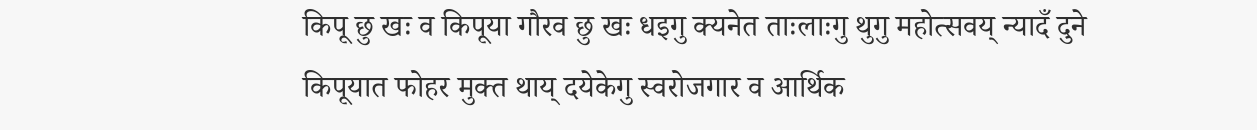किपू छु खः व किपूया गौरव छु खः धइगु क्यनेत ताःलाःगु थुगु महोत्सवय् न्यादँ दुने किपूयात फोहर मुक्त थाय् दयेकेगु स्वरोजगार व आर्थिक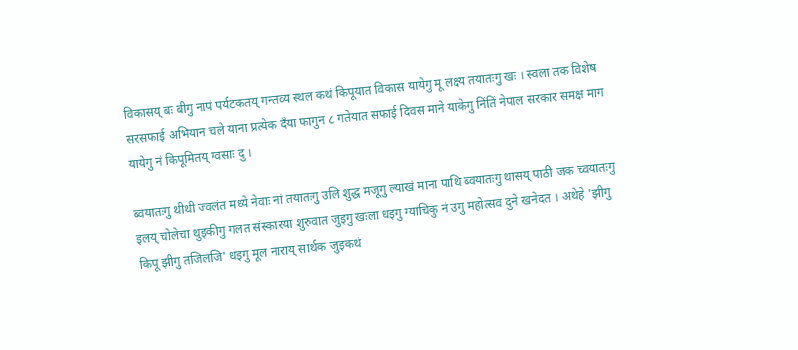विकासय् बः बीगु नापं पर्यटकतय् गन्तव्य स्थल कथं किपूयात विकास यायेगु मू लक्ष्य तयातःगु खः । स्वला तक विशेष सरसफाई अभियान चले याना प्रत्येक दँया फागुन ८ गतेयात सफाई दिवस माने याकेगु निंतिं नेपाल सरकार समक्ष माग यायेगु नं किपूमितय् ग्वसाः दु ।

ब्वयातःगु थीथी ज्वलंत मध्ये नेवाः नां तयातःगु उलि शुद्ध मजूगु ल्याखं माना पाथि ब्वयातःगु थासय् पाठी जक च्वयातःगु इलय् चोलेचा थुइकीगु गलत संस्कारया शुरुवात जुइगु खःला धइगु ग्याचिकु नं उगु महोत्सव दुने खनेदत । अथेहे 'झीगु किपू झीगु तजिलजि' धइगु मूल नाराय् सार्थक जुइकथं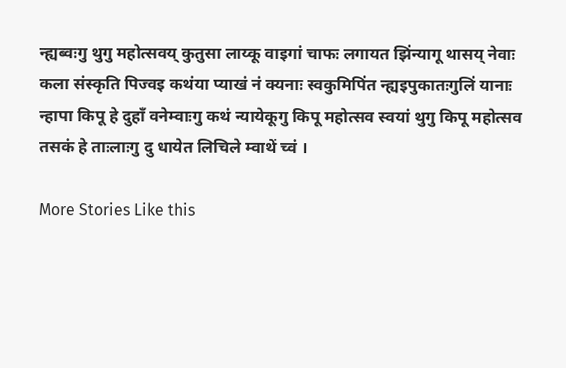न्ह्यब्वःगु थुगु महोत्सवय् कुतुसा लाय्कू वाइगां चाफः लगायत झिंन्यागू थासय् नेवाः कला संस्कृति पिज्वइ कथंया प्याखं नं क्यनाः स्वकुमिपिंत न्ह्यइपुकातःगुलिं यानाः न्हापा किपू हे दुहाँ वनेम्वाःगु कथं न्यायेकूगु किपू महोत्सव स्वयां थुगु किपू महोत्सव तसकं हे ताःलाःगु दु धायेत लिचिले म्वाथें च्वं ।

More Stories Like this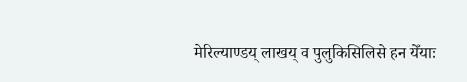मेरिल्याण्डय् लाखय् व पुलुकिसिलिसे हन येँयाः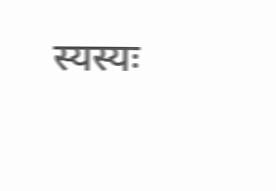स्यस्यः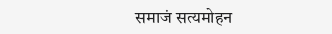समाजं सत्यमोहन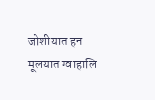जोशीयात हन
मूलयात ग्वाहालि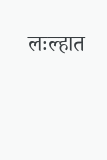लःल्हात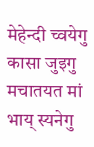मेहेन्दी च्वयेगु कासा जुइगु
मचातयत मां भाय् स्यनेगु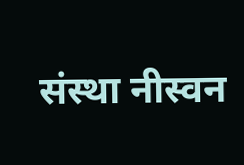संस्था नीस्वन